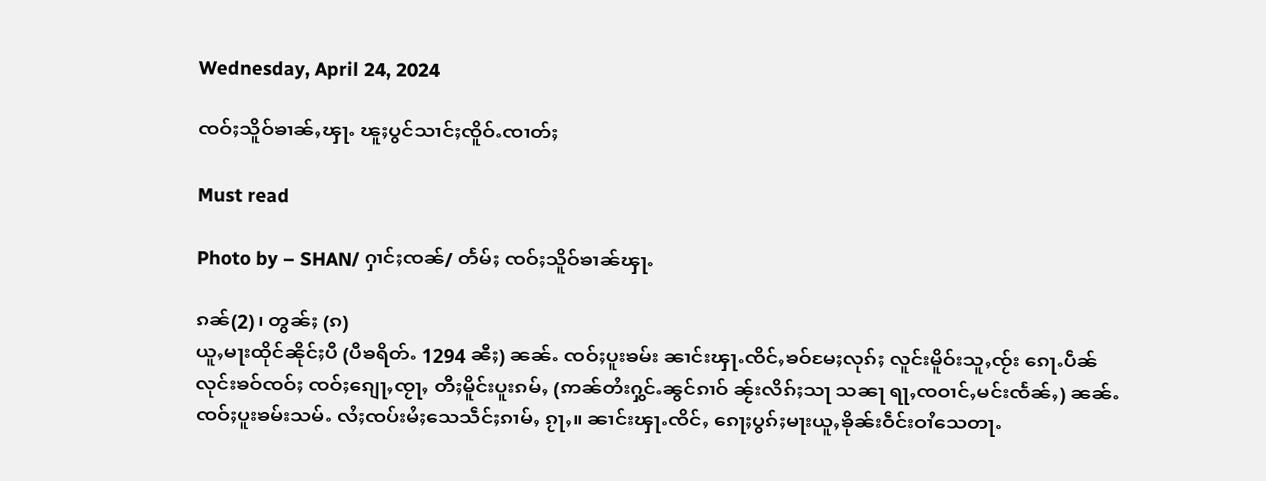Wednesday, April 24, 2024

ၸဝ်ႈသိူဝ်ၶၢၼ်ႇၾႃႉ ၽူႈပွင်သၢင်ႈၸိူဝ်ႉၸၢတ်ႈ

Must read

Photo by – SHAN/ ႁၢင်ႈၸၼ်/ တႅမ်ႈ ၸဝ်ႈသိူဝ်ၶၢၼ်ၾႃႉ

ၵၼ်(2)၊ တွၼ်ႈ (ၵ)
ယူႇမႃးထိုင်ၼိုင်ႈပီ (ပီၶရိတ်ႉ 1294 ၼီႈ) ၼၼ်ႉ ၸဝ်ႈပူးၶမ်း ၼၢင်းၾႃႉၸိင်ႇၶဝ်မႄႈလုၵ်ႈ လူင်းမိူဝ်းသူႇၸႂ်း ၵေႃႉပဵၼ် လုင်းၶဝ်ၸဝ်ႈ ၸဝ်ႈၵျေႃႇၸႂႃႇ တီႈမိူင်းပူးၵမ်ႇ (ဢၼ်တႆးႁွင်ႉၼွင်ၵၢဝ် ၼႂ်းလိၵ်ႈသႃ သၼႃ ရႃႇၸဝၢင်ႇမင်းၸႅၼ်ႇ) ၼၼ်ႉ ၸဝ်ႈပူးၶမ်းသမ်ႉ လႆႈၸပ်းမႆႈသေသဵင်ႈၵၢမ်ႇ ၵႂႃႇ။ ၼၢင်းၾႃႉၸိင်ႇ ၵေႃႈပွၵ်ႈမႃးယူႇၶိုၼ်းဝဵင်းဝၢႆသေတႃႉ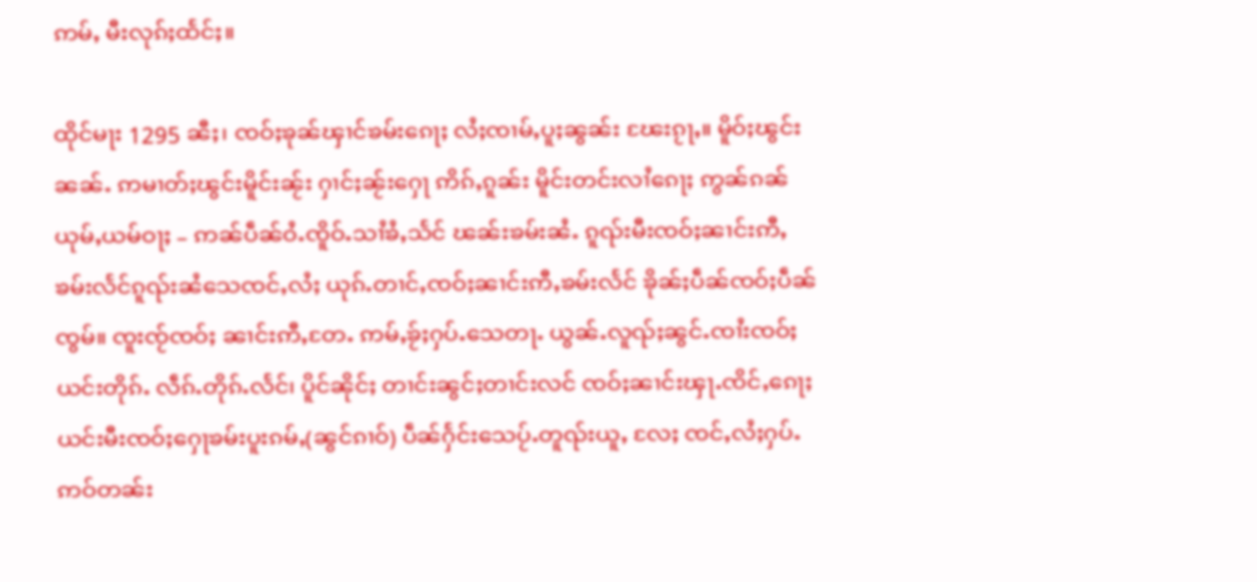ဢမ်ႇ မီးလုၵ်ႈထႅင်ႈ။

ထိုင်မႃး 1295 ၼီႈ၊ ၸဝ်ႈၶုၼ်ၾၢင်ၶမ်းၵေႃႈ လႆႈၸၢမ်ႇပူႈၼွၼ်း ၽႄးၵႂႃႇ။ မိူဝ်ႈၽွင်းၼၼ်ႉ ဢမၢတ်ႈၽွင်းမိူင်းၼႂ်း ႁၢင်ႈၼႂ်းႁေႃ ဢိၵ်ႇၵူၼ်း မိူင်းတင်းလၢႆၵေႃႈ ဢွၼ်ၵၼ်ယုမ်ႇယမ်ဝႃႈ – ဢၼ်ပဵၼ်ဝႆႉၸိူဝ်ႉသၢႆၶႆႇသႅင် ၽၼ်းၶမ်းၼႆႉ ၵူၺ်းမီးၸဝ်ႈၼၢင်းဢီႇၶမ်းလႅင်ၵူၺ်းၼႆသေၸင်ႇလႆႈ ယုၵ်ႉတၢင်ႇၸဝ်ႈၼၢင်းဢီႇၶမ်းလႅင် ၶိုၼ်ႈပဵၼ်ၸဝ်ႈပဵၼ်ၸွမ်။ ၸူးၸႂ်ၸဝ်ႈ ၼၢင်းဢီႇတႄႉ ဢမ်ႇၶႂ်ႈႁပ်ႉသေတႃႉ ယွၼ်ႉလူၺ်ႈၼွင်ႉၸၢႆးၸဝ်ႈ ယင်းတိုၵ်ႉ လဵၵ်ႉတိုၵ်ႉလႅင်၊ ပိူင်ၼိုင်ႈ တၢင်းၼွင်ႈတၢင်းလင် ၸဝ်ႈၼၢင်းၾႃႉၸိင်ႇၵေႃႈ ယင်းမီးၸဝ်ႈႁေႃၶမ်းပူးၵမ်ႇ(ၼွင်ၵၢဝ်) ပဵၼ်ႁႅင်းသေပႂ်ႉတူၺ်းယူႇ လႄႈ ၸင်ႇလႆႈႁပ်ႉဢဝ်တၼ်း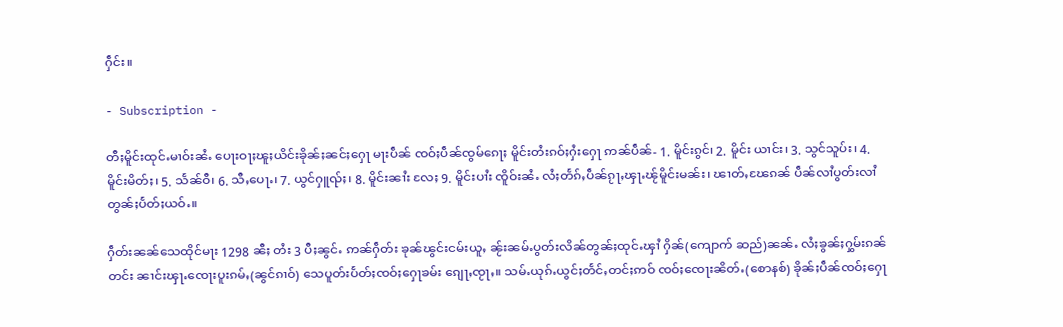ႁဵင်း။

- Subscription -

တီႈမိူင်းထုင်ႉမၢဝ်းၼႆႉ ပေႃးဝႃႈၽူႈယိင်းၶိုၼ်ႈၼင်ႈႁေႃ မႃးပဵၼ် ၸဝ်ႈပဵၼ်ၸွမ်ၵေႃႈ မိူင်းတႆးၵဝ်ႈႁႆးႁေႃ ဢၼ်ပဵၼ်- 1. မိူင်းၵွင်၊ 2. မိူင်း ယၢင်း၊ 3. သွင်သူပ်း၊ 4. မိူင်းမိတ်ႈ၊ 5. သႅၼ်ဝီ၊ 6. သီႇပေႃႉ၊ 7. ယွင်ႁူၺ်ႈ၊ 8. မိူင်းၼၢႆး လႄႈ 9. မိူင်းပၢႆး ၸိူဝ်းၼႆႉ လႆႈတႅၵ်ႇပဵၼ်ၵႂႃႇၾႃႉၽႂ်မိူင်းမၼ်း၊ ၽၢတ်ႇၽႄၵၼ် ပဵၼ်လၢႆပွတ်းလၢႆတွၼ်ႈပႅတ်ႈယဝ်ႉ။

ႁဵတ်းၼၼ်သေထိုင်မႃး 1298 ၼီႈ တႆး 3 ပီႈၼွင်ႉ ဢၼ်ႁဵတ်း ၶုၼ်ၽွင်းငမ်းယူႇ ၼႂ်းၼမ်ႉပွတ်းလိၼ်တွၼ်ႈထုင်ႉၾၢႆ ႁိၼ်(ကျောက် ဆည်)ၼၼ်ႉ လႆႈၶွၼ်ႈႁွမ်းၵၼ်တင်း ၼၢင်းၾႃႉၸေႃးပူးၵမ်ႇ(ၼွင်ၵၢဝ်) သေပူတ်းပႅတ်ႈၸဝ်ႈႁေႃၶမ်း ၵျေႃႇၸႂႃႇ။ သမ်ႉယုၵ်ႉယွင်ႈတႅင်ႇတင်ႈဢဝ် ၸဝ်ႈၸေႃးၼိတ်ႉ(စောနစ်) ၶိုၼ်ႈပဵၼ်ၸဝ်ႈႁေႃ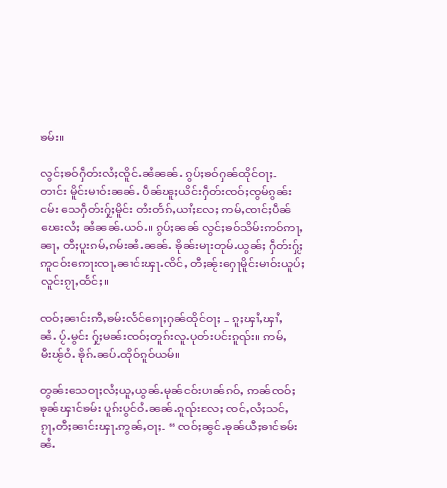ၶမ်း။

လွင်ႈၶဝ်ႁဵတ်းလႆႈၸိူင်ႉၼႆၼၼ်ႉ ၵွပ်ႈၶဝ်ႁၼ်ထိုင်ဝႃႈ- တၢင်း မိူင်းမၢဝ်းၼၼ်ႉ ပဵၼ်ၽူႈယိင်းႁဵတ်းၸဝ်ႈၸွမ်ၵွၼ်းငမ်း သေႁဵတ်းႁႂ်ႈမိူင်း တႆးတႅၵ်ႇယၢႆႈလႄႈ ဢမ်ႇၸၢင်ႈပဵၼ်ၽေးလႆႈ ၼႆၼၼ်ႉယဝ်ႉ။ ၵွပ်ႈၼၼ် လွင်ႈၶဝ်သိမ်းဢဝ်ဢႃႇၼႃႇ တီႈပူးၵမ်ႇၵမ်းၼႆႉၼၼ်ႉ ၶိုၼ်းမႃးတုမ်ႉယွၼ်ႈ ႁဵတ်းႁႂ်ႈဢူငဝ်းဢေႃးၸႃႇၼၢင်းၾႃႉၸိင်ႇ တီႈၼႂ်းႁေႃမိူင်းမၢဝ်းယူပ်ႈ လူင်းၵႂႃႇထႅင်ႈ။

ၸဝ်ႈၼၢင်းဢီႇၶမ်းလႅင်ၵေႃႈႁၼ်ထိုင်ဝႃႈ – ၵူႈၾၢႆႇၾၢႆႇၼႆႉ ပႂ်ႉမွင်း ႁႂ်ႈမၼ်းၸဝ်ႈတူၵ်းလူႉပုတ်းပင်းၵူၺ်း။ ဢမ်ႇမီးၽႂ်ဝႆႉ ၶိုၵ်ႉၼပ်ႉထိုဝ်ၵူဝ်ယမ်။

တွၼ်းသေဝႃႈလႆႈယူႇယွၼ်ႉမုၼ်ငဝ်းပၢၼ်ၵဝ်ႇ ဢၼ်ၸဝ်ႈၶုၼ်ၾၢင်ၶမ်း ပူၵ်းပွင်ဝႆႉၼၼ်ႉၵူၺ်းလႄႈ ၸင်ႇလႆႈသင်ႇ ၵႂႃႇတီႈၼၢင်းၾႃႉဢွၼ်ႇဝႃႈ- “ ၸဝ်ႈၼွင်ႉၶုၼ်ယီႈၶၢင်ၶမ်းၼႆႉ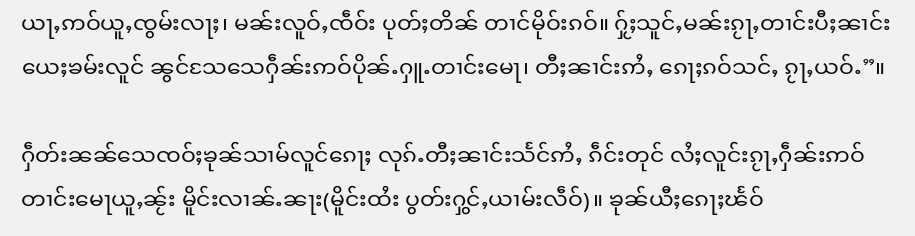ယႃႇဢဝ်ယူႇၸွမ်းလႃႈ၊ မၼ်းလူဝ်ႇၸဵဝ်း ပုတ်ႈတိၼ် တၢင်မိုဝ်းၵဝ်။ ႁႂ်ႈသူင်ႇမၼ်းၵႂႃႇတၢင်းပီႈၼၢင်းယေႈၶမ်းလူင် ၼွင်သႄသေႁဵၼ်းဢဝ်ပိုၼ်ႉႁူႉတၢင်းမေႃ၊ တီႈၼၢင်းဢႆႇ ၵေႃႈၵဝ်သင်ႇ ၵႂႃႇယဝ်ႉ”။

ႁဵတ်းၼၼ်သေၸဝ်ႈၶုၼ်သၢမ်လူင်ၵေႃႈ လုၵ်ႉတီႈၼၢင်းသႅင်ဢႆႇ ၵဵင်းတုင် လႆႈလူင်းၵႂႃႇႁဵၼ်းဢဝ် တၢင်းမေႃယူႇၼႂ်း မိူင်းလၢၼ်ႉၼႃး(မိူင်းထႆး ပွတ်းႁွင်ႇယၢမ်းလဵဝ်)။ ၶုၼ်ယီႈၵေႃႈၽႅဝ်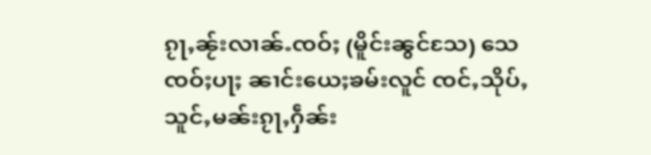ၵႂႃႇၼႂ်းလၢၼ်ႉၸဝ်ႈ (မိူင်းၼွင်သႄ) သေၸဝ်ႈပႃႈ ၼၢင်းယေႈၶမ်းလူင် ၸင်ႇသိုပ်ႇသူင်ႇမၼ်းၵႂႃႇႁဵၼ်း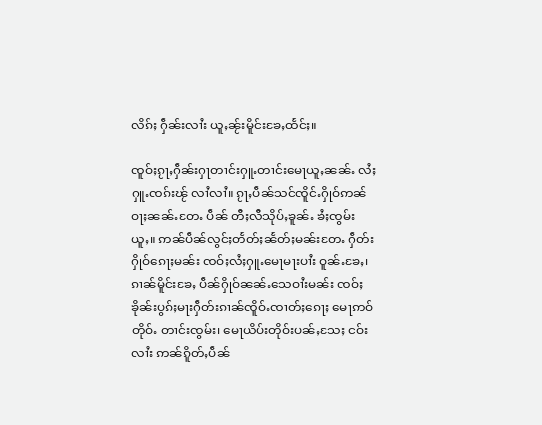လိၵ်ႈ ႁဵၼ်းလၢႆး ယူႇၼႂ်းမိူင်းၶႄႇထႅင်ႈ။

ၸူဝ်ႈၵႂႃႇႁဵၼ်းႁႃတၢင်းႁူႉတၢင်းမေႃယူႇၼၼ်ႉ လႆႈႁူႉၸၵ်းၽႂ် လၢႆလၢႆ။ ၵႂႃႇပဵၼ်သင်ၸိူင်ႉႁိုဝ်ဢၼ်ဝႃႈၼၼ်ႉတႄႉ ပဵၼ် တီႈလီသိုပ်ႇၶူၼ်ႉ ၶႆႈၸွမ်းယူႇ။ ဢၼ်ပဵၼ်လွင်ႈတႅတ်ႈၼႅတ်ႈမၼ်းတႄႉ ႁဵတ်းႁိုဝ်ၵေႃႈမၼ်း ၸဝ်ႈလႆႈႁူႉမေႃမႃးပၢႆး ဝူၼ်ႉၶႄႇ၊ ၵၢၼ်မိူင်းၶႄႇ ပဵၼ်ႁိုဝ်ၼၼ်ႉသေဝၢႆးမၼ်း ၸဝ်ႈၶိုၼ်းပွၵ်ႈမႃးႁဵတ်းၵၢၼ်ၸိူဝ်ႉၸၢတ်ႈၵေႃႈ မေႃဢဝ်တိုဝ်ႉ တၢင်းၸွမ်း၊ မေႃယိပ်းတိုဝ်းပၼ်ႇသႄႈ ငဝ်းလၢႆး ဢၼ်ၵိူတ်ႇပဵၼ်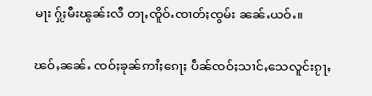မႃး ႁႂ်ႈမီးၽွၼ်းလီ တႃႇၸိူဝ်ႉၸၢတ်ႈၸွမ်း ၼၼ်ႉယဝ်ႉ။

ၽဝ်ႇၼၼ်ႉ ၸဝ်ႈၶုၼ်ဢၢႆႈၵေႃႈ ပဵၼ်ၸဝ်ႈသၢင်ႇသေလူင်းၵႂႃႇ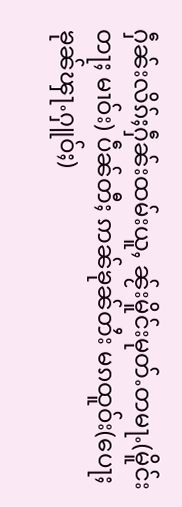ႁဵၼ်းလိၵ်ႈႁဵၼ်းထမ်းယူႇ ၼႂ်းမိူင်းမုတ်ႉတမႃႉ(မိူင်းတႃႈ မၢဝ်း) ပဵၼ်တီႈ ဢၼ်ၶုၼ်တႆး မၵထူဝ်း(ပေႃႈၶုၼ်ၾႃႉႁူဝ်ႈ)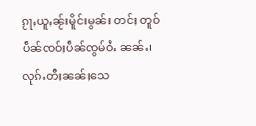ၵႂႃႇယူႇၼႂ်းမိူင်းမွၼ်း တင်ႈ တူဝ်ပဵၼ်ၸဝ်ႈပဵၼ်ၸွမ်ဝႆႉ ၼၼ်ႉ၊ လုၵ်ႉတီႈၼၼ်ႈသေ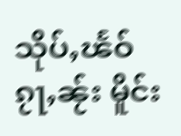သိုပ်ႇၽႅဝ်ၵႂႃႇၼႂ်း မိူင်း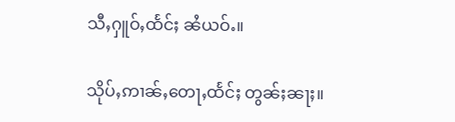သီႇႁူဝ်ႇထႅင်ႈ ၼႆယဝ်ႉ။

သိုပ်ႇဢၢၼ်ႇတေႃႇထႅင်ႈ တွၼ်ႈၼႃႈ။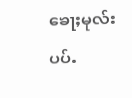ၶေႃႈမုလ်း ပပ်ႉ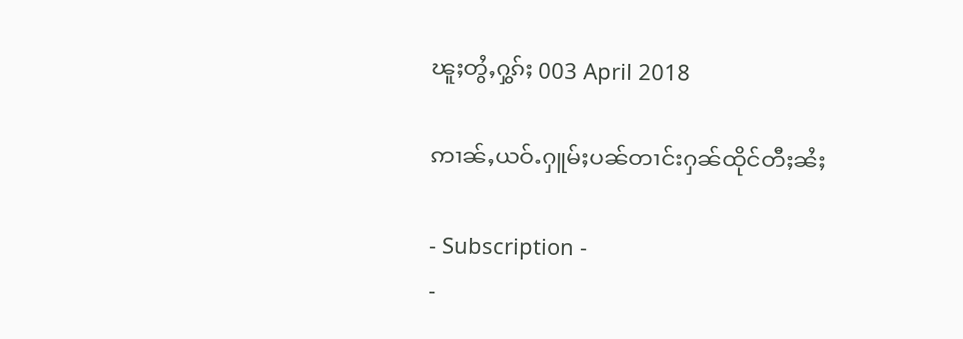ၽူႈတွႆႇႁွၵ်ႈ 003 April 2018

ဢၢၼ်ႇယဝ်ႉႁူမ်ႈပၼ်တၢင်းႁၼ်ထိုင်တီႈၼႆႈ

- Subscription -
-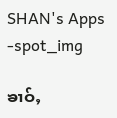SHAN's Apps -spot_img

ၶၢဝ်ႇ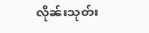လိုၼ်းသုတ်း